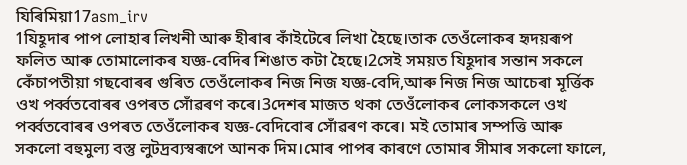যিৰিমিয়া17asm_irv
1যিহূদাৰ পাপ লোহাৰ লিখনী আৰু হীৰাৰ কাঁইটেৰে লিখা হৈছে।তাক তেওঁলোকৰ হৃদয়ৰূপ ফলিত আৰু তোমালোকৰ যজ্ঞ-বেদিৰ শিঙাত কটা হৈছে।2সেই সময়ত যিহূদাৰ সন্তান সকলে কেঁচাপতীয়া গছবোৰৰ গুৰিত তেওঁলোকৰ নিজ নিজ যজ্ঞ-বেদি,আৰু নিজ নিজ আচেৰা মূৰ্ত্তিক ওখ পৰ্ব্বতবোৰৰ ওপৰত সোঁৱৰণ কৰে।3দেশৰ মাজত থকা তেওঁলোকৰ লোকসকলে ওখ পৰ্ব্বতবোৰৰ ওপৰত তেওঁলোকৰ যজ্ঞ-বেদিবোৰ সোঁৱৰণ কৰে। মই তোমাৰ সম্পত্তি আৰু সকলো বহুমুল্য বস্তু লুটদ্ৰব্যস্বৰূপে আনক দিম।মোৰ পাপৰ কাৰণে তোমাৰ সীমাৰ সকলো ফালে,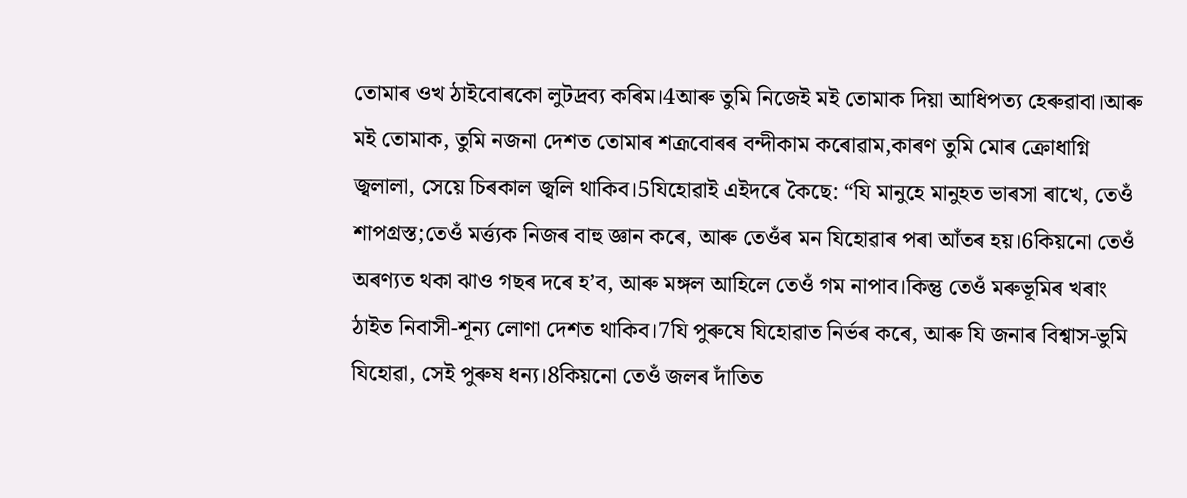তোমাৰ ওখ ঠাইবোৰকো লুটদ্ৰব্য কৰিম।4আৰু তুমি নিজেই মই তোমাক দিয়া আধিপত্য হেৰুৱাবা।আৰু মই তোমাক, তুমি নজনা দেশত তোমাৰ শত্ৰূবোৰৰ বন্দীকাম কৰোৱাম,কাৰণ তুমি মোৰ ক্ৰোধাগ্নি জ্বলালা, সেয়ে চিৰকাল জ্বলি থাকিব।5যিহোৱাই এইদৰে কৈছে: “যি মানুহে মানুহত ভাৰসা ৰাখে, তেওঁ শাপগ্ৰস্ত;তেওঁ মৰ্ত্ত্যক নিজৰ বাহু জ্ঞান কৰে, আৰু তেওঁৰ মন যিহোৱাৰ পৰা আঁতৰ হয়।6কিয়নো তেওঁ অৰণ্যত থকা ঝাও গছৰ দৰে হ’ব, আৰু মঙ্গল আহিলে তেওঁ গম নাপাব।কিন্তু তেওঁ মৰুভূমিৰ খৰাং ঠাইত নিবাসী-শূন্য লোণা দেশত থাকিব।7যি পুৰুষে যিহোৱাত নির্ভৰ কৰে, আৰু যি জনাৰ বিশ্বাস-ভুমি যিহোৱা, সেই পুৰুষ ধন্য।8কিয়নো তেওঁ জলৰ দাঁতিত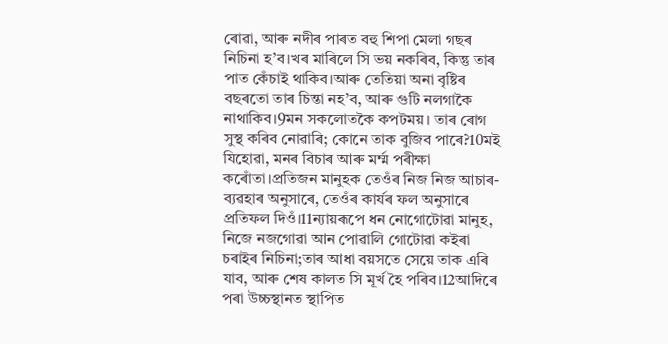ৰোৱা, আৰু নদীৰ পাৰত বহু শিপা মেলা গছৰ নিচিনা হ’ব।খৰ মাৰিলে সি ভয় নকৰিব, কিন্তু তাৰ পাত কেঁচাই থাকিব।আৰু তেতিয়া অনা বৃষ্টিৰ বছৰতো তাৰ চিন্তা নহ’ব, আৰু গুটি নলগাকৈ নাথাকিব।9মন সকলোতকৈ কপটময়। তাৰ ৰোগ সুস্থ কৰিব নোৱাৰি; কোনে তাক বুজিব পাৰে?10মই যিহোৱা, মনৰ বিচাৰ আৰু মৰ্ম্ম পৰীক্ষা কৰোঁতা।প্ৰতিজন মানুহক তেওঁৰ নিজ নিজ আচাৰ-ব্যৱহাৰ অনুসাৰে, তেওঁৰ কাৰ্যৰ ফল অনুসাৰে প্ৰতিফল দিওঁ।11ন্যায়ৰূপে ধন নোগোটোৱা মানুহ, নিজে নজগোৱা আন পোৱালি গোটোৱা কইৰা চৰাইৰ নিচিনা;তাৰ আধা বয়সতে সেয়ে তাক এৰি যাব, আৰু শেষ কালত সি মূৰ্খ হৈ পৰিব।12আদিৰে পৰা উচ্চস্থানত স্থাপিত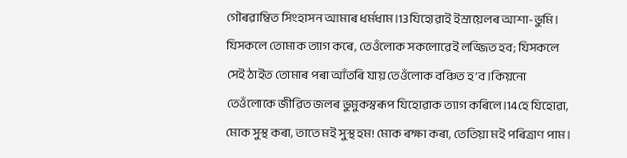গৌৰৱাম্বিত সিংহাসন আমাৰ ধৰ্মধাম।13যিহোৱাই ইস্ৰায়েলৰ আশা-ভুমি। যিসকলে তোমাক ত্যাগ কৰে, তেওঁলোক সকলোৱেই লজ্জিত হব; যিসকলে সেই ঠাইত তোমাৰ পৰা আঁতৰি যায় তেওঁলোক বঞ্চিত হ’ব।কিয়নো তেওঁলোকে জীৱিত জলৰ ভুমুকস্বৰূপ যিহোৱাক ত্যাগ কৰিলে।14হে যিহোৱা, মোক সুস্থ কৰা, তাতে মই সুস্থ হম! মোক ৰক্ষা কৰা, তেতিয়া মই পৰিত্ৰাণ পাম।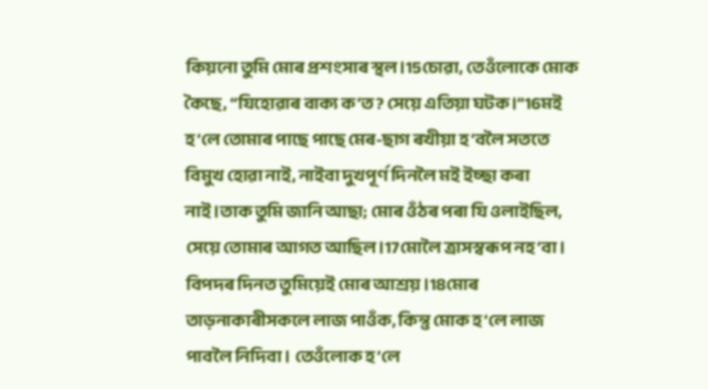কিয়নো তুমি মোৰ প্ৰশংসাৰ স্থল।15চোৱা, তেওঁলোকে মোক কৈছে, “যিহোৱাৰ বাক্য ক’ত? সেয়ে এতিয়া ঘটক।”16মই হ’লে তোমাৰ পাছে পাছে মেৰ-ছাগ ৰখীয়া হ’বলৈ সততে বিমুখ হোৱা নাই, নাইবা দুখপূৰ্ণ দিনলৈ মই ইচ্ছা কৰা নাই।তাক তুমি জানি আছা; মোৰ ওঁঠৰ পৰা যি ওলাইছিল, সেয়ে তোমাৰ আগত আছিল।17মোলৈ ত্ৰাসস্বৰূপ নহ’বা। বিপদৰ দিনত তুমিয়েই মোৰ আশ্ৰয়।18মোৰ তাড়নাকাৰীসকলে লাজ পাওঁক, কিন্তু মোক হ’লে লাজ পাবলৈ নিদিবা। তেওঁলোক হ’লে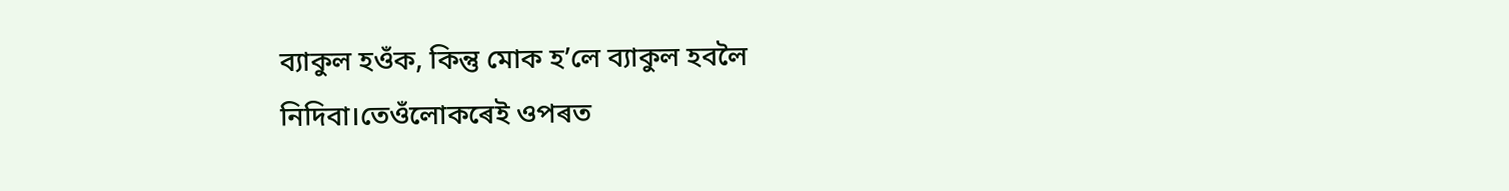ব্যাকুল হওঁক, কিন্তু মোক হ’লে ব্যাকুল হবলৈ নিদিবা।তেওঁলোকৰেই ওপৰত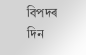বিপদৰ দিন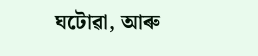ঘটোৱা, আৰু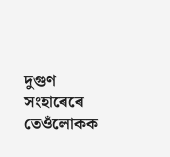দুগুণ সংহাৰেৰে তেওঁলোকক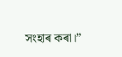সংহাৰ কৰা।”